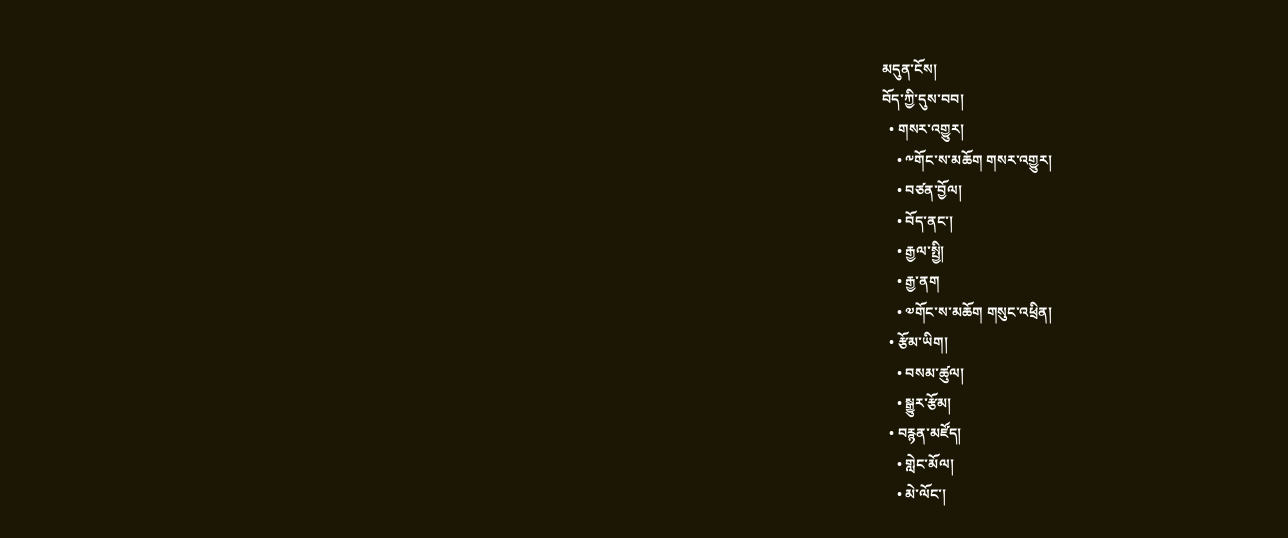མདུན་ངོས།
བོད་ཀྱི་དུས་བབ།
  • གསར་འགྱུར།
    • ༸གོང་ས་མཆོག གསར་འགྱུར།
    • བཙན་བྱོལ།
    • བོད་ནང་།
    • རྒྱལ་སྤྱི།
    • རྒྱ་ནག
    • ༧གོང་ས་མཆོག གསུང་འཕྲིན།
  • རྩོམ་ཡིག།
    • བསམ་ཚུལ།
    • སྒྱུར་རྩོམ།
  • བརྙན་མཛོད།
    • གླེང་མོལ།
    • མེ་ལོང་།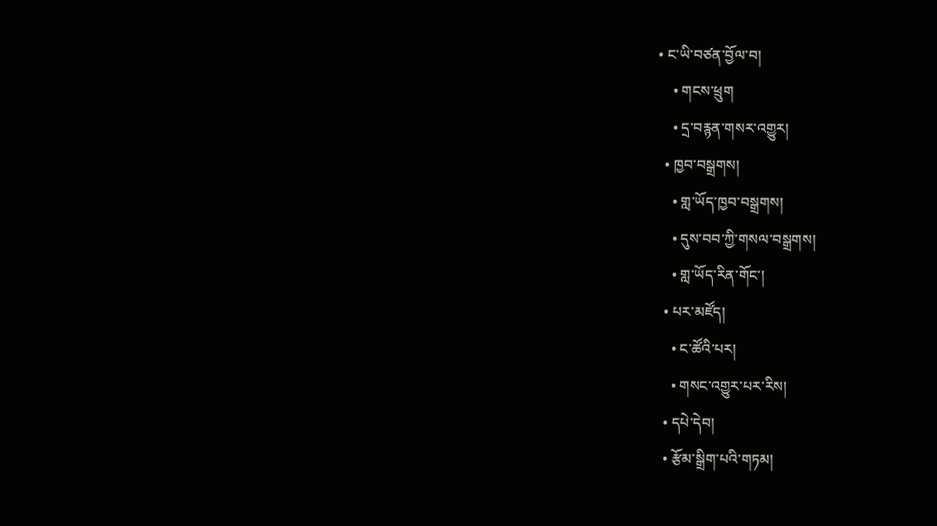• ང་ཡི་བཙན་བྱོལ་བ།
    • གངས་ཕྲུག
    • དྲ་བརྙན་གསར་འགྱུར།
  • ཁྱབ་བསྒྲགས།
    • གླ་ཡོད་ཁྱབ་བསྒྲགས།
    • དུས་བབ་ཀྱི་གསལ་བསྒྲགས།
    • གླ་ཡོད་རིན་གོང་།
  • པར་མཛོད།
    • ང་ཚོའི་པར།
    • གསང་འགྱུར་པར་རིས།
  • དཔེ་དེབ།
  • རྩོམ་སྒྲིག་པའི་གཏམ།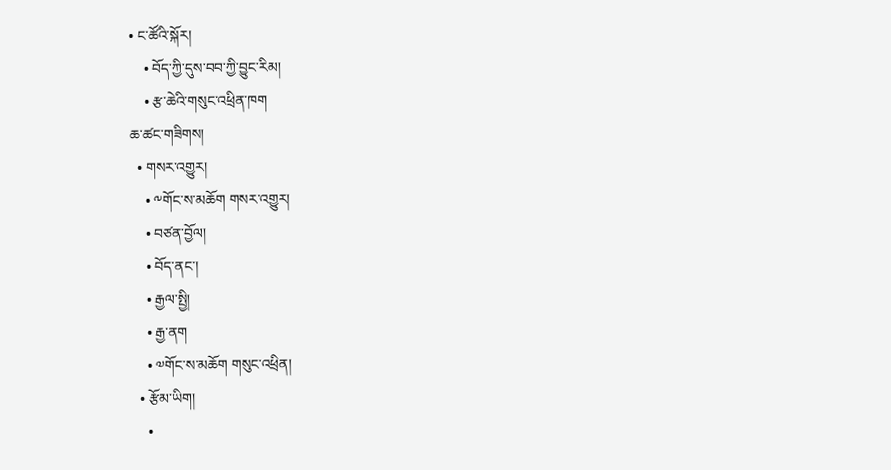• ང་ཚོའི་སྐོར།
    • བོད་ཀྱི་དུས་བབ་ཀྱི་བྱུང་རིམ།
    • རྩ་ཆེའི་གསུང་འཕྲིན་ཁག
ཆ་ཚང་གཟིགས།
  • གསར་འགྱུར།
    • ༸གོང་ས་མཆོག གསར་འགྱུར།
    • བཙན་བྱོལ།
    • བོད་ནང་།
    • རྒྱལ་སྤྱི།
    • རྒྱ་ནག
    • ༧གོང་ས་མཆོག གསུང་འཕྲིན།
  • རྩོམ་ཡིག།
    •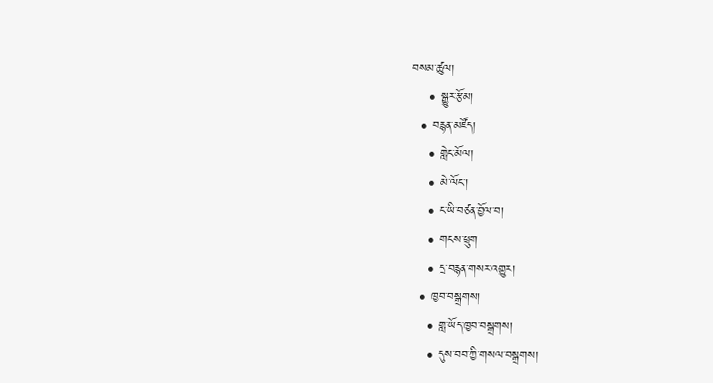བསམ་ཚུལ།
    • སྒྱུར་རྩོམ།
  • བརྙན་མཛོད།
    • གླེང་མོལ།
    • མེ་ལོང་།
    • ང་ཡི་བཙན་བྱོལ་བ།
    • གངས་ཕྲུག
    • དྲ་བརྙན་གསར་འགྱུར།
  • ཁྱབ་བསྒྲགས།
    • གླ་ཡོད་ཁྱབ་བསྒྲགས།
    • དུས་བབ་ཀྱི་གསལ་བསྒྲགས།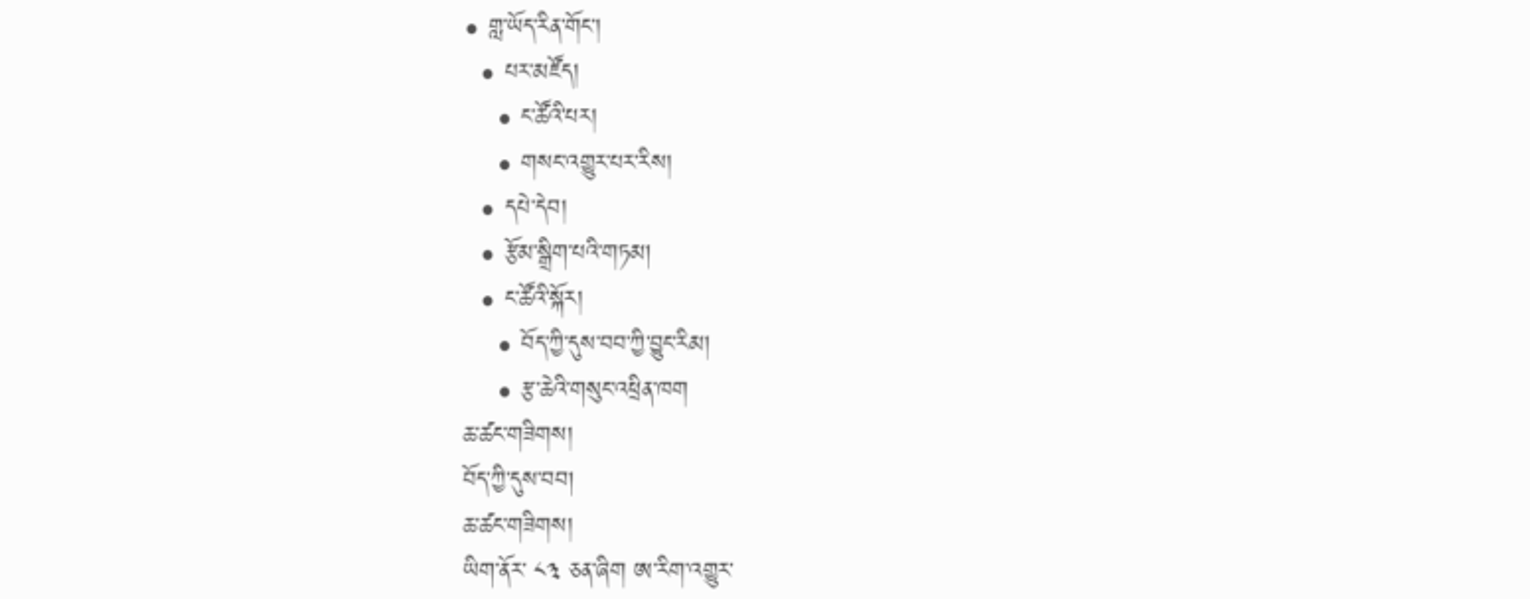• གླ་ཡོད་རིན་གོང་།
  • པར་མཛོད།
    • ང་ཚོའི་པར།
    • གསང་འགྱུར་པར་རིས།
  • དཔེ་དེབ།
  • རྩོམ་སྒྲིག་པའི་གཏམ།
  • ང་ཚོའི་སྐོར།
    • བོད་ཀྱི་དུས་བབ་ཀྱི་བྱུང་རིམ།
    • རྩ་ཆེའི་གསུང་འཕྲིན་ཁག
ཆ་ཚང་གཟིགས།
བོད་ཀྱི་དུས་བབ།
ཆ་ཚང་གཟིགས།
ཡིག་ནོར་ ༨༣ ཅན་ཞིག ཨ་རིག་འགྱུར་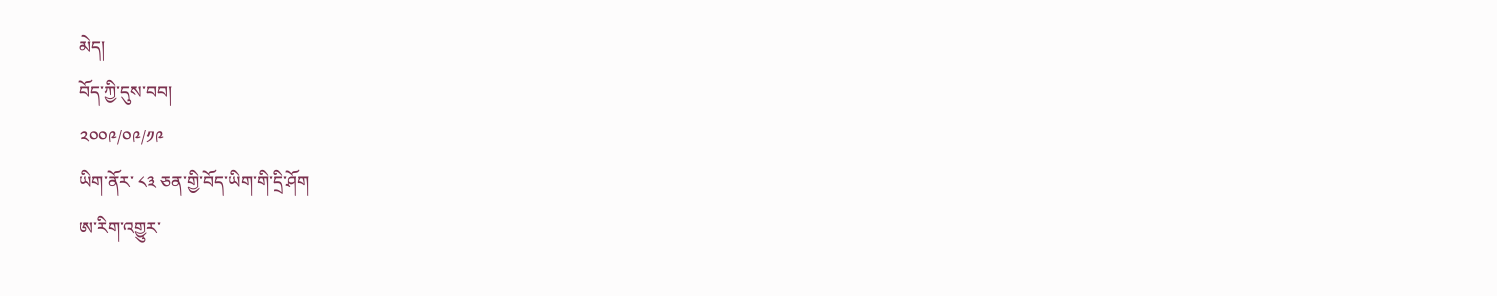མེད།
བོད་ཀྱི་དུས་བབ།
༢༠༠༩/༠༩/༡༩
ཡིག་ནོར་ ༨༣ ཅན་གྱི་བོད་ཡིག་གི་དྲི་ཤོག
ཨ་རིག་འགྱུར་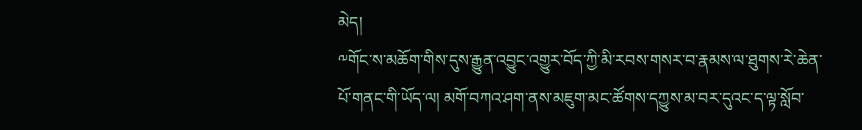མེད།
༸གོང་ས་མཆོག་གིས་དུས་རྒྱུན་འབྱུང་འགྱུར་བོད་ཀྱི་མི་རབས་གསར་བ་རྣམས་ལ་ཐུགས་རེ་ཆེན་པོ་གནང་གི་ཡོད་ལ། མགོ་བཀའ་ཤག་ནས་མཇུག་མང་ཚོགས་དཀྱུས་མ་བར་དུའང་ད་ལྟ་སློབ་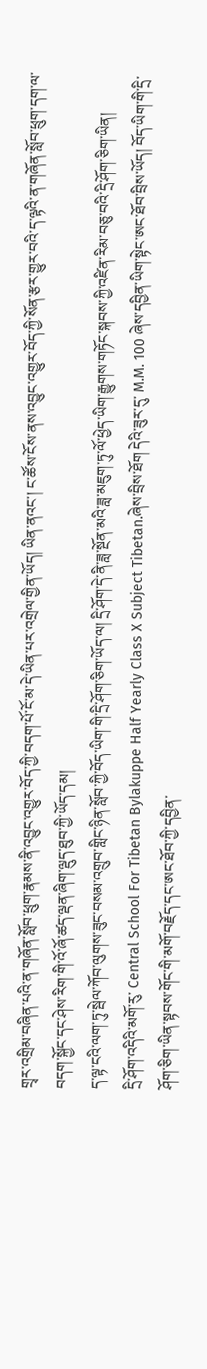གྲྭར་འགྲིམ་བཞིན་པའི་ན་གཞོན་སློབ་ཕྲུག་རྣམས་ནི་འབྱུང་འགྱུར་བོད་ཀྱི་བདག་པོ་ངོ་མ་དེ་ཡིན་པར་འགྲེལ་གྱིན་ཡོད། ཡིན་ནའང་། ང་ཚོས་ངོས་ནས་འབྱུང་འགྱུར་བོད་ཀྱི་སོན་རྩར་གྱུར་བའི་ད་ལྟའི་ན་གཞོན་སློབ་ཕྲུག་དག་ལ་བདག་སྐྱོང་དང་ཤེས་རིག་གི་འོ་ཞོ་ཚད་ལྡན་ཞིག་ལྡུད་ཐུབ་ཀྱི་ཡོད་དམ།
ད་ལྟ་ངའི་ལག་ཏུ་སྦེལ་ཀོབ་ལུགས་ཟུང་བསམ་འགྲུབ་གླིང་ཉིན་སློབ་ཀྱི་བོད་ཡིག་གི་དྲི་ཤོག་ཅིག་ཡོད་ལ། དྲི་ཤོག་དེ་ནི་ཟླ་སྔོན་མའི་ཟླ་མཇུག་ཏུ་ལོ་ཕྱེད་ཡིག་རྒྱུགས་གཏོང་སྐབས་ཀྱི་འཛིན་རིམ་བཅུ་བའི་དྲི་ཤོག་ཅིག་ཡིན།
དྲི་ཤོག་འདིའི་མགོ་རུ་ Central School For Tibetan Bylakuppe Half Yearly Class X Subject Tibetan.ཞེས་བྲིས་ཐོག དེའི་ཟུར་དུ་ M.M. 100 ཞེས་དབྱིན་ཡིག་སྟེང་ཨང་ཐོབ་བྲིས་ཡོད། བོད་ཡིག་གི་དྲི་ཤོག་ཅིག་ཡིན་སྟབས་གོང་གི་མགོ་བརྗོད་དང་ཨང་ཐོབ་ཀྱི་དབྱིན་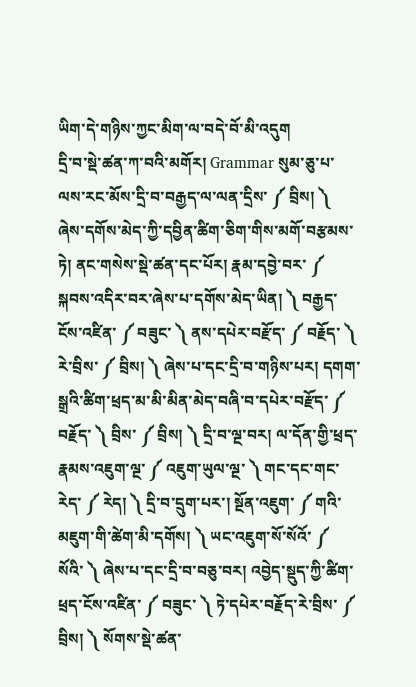ཡིག་དེ་གཉིས་ཀྱང་མིག་ལ་བདེ་བོ་མི་འདུག
དྲི་བ་སྡེ་ཚན་ཀ་བའི་མགོར། Grammar སུམ་ཅུ་པ་ལས་རང་མོས་དྲི་བ་བརྒྱད་ལ་ལན་དྲིས་ ༼ བྲིས། ༽ ཞེས་དགོས་མེད་ཀྱི་དབྱིན་ཚིག་ཅིག་གིས་མགོ་བརྩམས་ཏེ། ནང་གསེས་སྡེ་ཚན་དང་པོར། རྣམ་དབྱེ་བར་ ༼ སྐབས་འདིར་བར་ཞེས་པ་དགོས་མེད་ཡིན། ༽ བརྒྱད་ངོས་འཛིན་ ༼ བཟུང་ ༽ ནས་དཔེར་བརྫོད་ ༼ བརྗོད་ ༽ རེ་བྲིས་ ༼ བྲིས། ༽ ཞེས་པ་དང་དྲི་བ་གཉིས་པར། དགག་སྒྲའི་ཚིག་ཕྲད་མ་མི་མིན་མེད་བཞི་བ་དཔེར་བརྫོད་ ༼ བརྗོད་ ༽ བྲིས་ ༼ བྲིས། ༽ དྲི་བ་ལྔ་བར། ལ་དོན་གྱི་ཕྲད་རྣམས་འཇུག་ལྔ་ ༼ འཇུག་ཡུལ་ལྔ་ ༽ གང་དང་གང་རེད་ ༼ རེད། ༽ དྲི་བ་དྲུག་པར་། སྔོན་འཇུག་ ༼ གའི་མཇུག་གི་ཚེག་མི་དགོས། ༽ ཡང་འཇུག་སོ་སོའོ་ ༼ སོའི་ ༽ ཞེས་པ་དང་དྲི་བ་བཅུ་བར། འབྱེད་སྡུད་ཀྱི་ཚིག་ཕྲད་ངོས་འཛིན་ ༼ བཟུང་ ༽ ཏེ་དཔེར་བརྗོད་རེ་བྲིས་ ༼ བྲིས། ༽ སོགས་སྡེ་ཚན་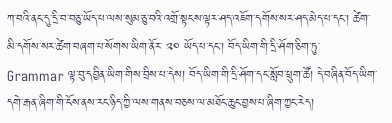ཀ་བའི་ནང་དུ་དྲི་བ་བཅུ་ཡོད་པ་ལས་སུམ་ཅུ་བའི་འགྲོ་སྟངས་ལྟར་ཤད་འཇོག་དགོས་སར་ཤད་མེད་པ་དང་། ཚེག་མི་དགོས་སར་ཚེག་བཞག་པ་སོགས་ཡིག་ནོར་ ༢༠ ཡོད་པ་དང་། བོད་ཡིག་གི་དྲི་ཤོག་ཅིག་ཏུ་ Grammar ལྟ་བུ་དབྱིན་ཡིག་གིས་བྲིས་པ་དེས། བོད་ཡིག་གི་དྲི་ཤོག་དང་སློབ་ཕྲུག་ཚོ། དེ་བཞིན་བོད་ཡིག་དགེ་རྒན་ཞིག་གི་ངོས་ནས་རང་ཉིད་ཀྱི་ལས་གནས་བཅས་ལ་མཐོང་ཆུང་བྱས་པ་ཞིག་ཀྱང་རེད།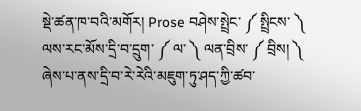སྡེ་ཚན་ཁ་བའི་མགོར། Prose བཤེས་སྤྲེང་ ༼ སྤྲིངས་ ༽ ལས་རང་མོས་དྲི་བ་དྲུག་ ༼ ལ་ ༽ ལན་བྲིས་ ༼ བྲིས། ༽ ཞེས་པ་ནས་དྲི་བ་རེ་རེའི་མཇུག་ཏུ་ཤད་ཀྱི་ཚབ་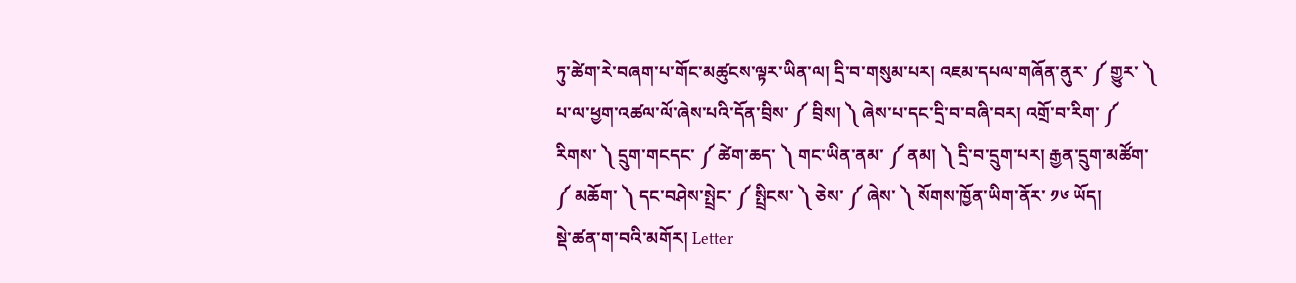ཏུ་ཚེག་རེ་བཞག་པ་གོང་མཚུངས་ལྟར་ཡིན་ལ། དྲི་བ་གསུམ་པར། འཇམ་དཔལ་གཞོན་ནུར་ ༼ གྱུར་ ༽ པ་ལ་ཕྱག་འཚལ་ལོ་ཞེས་པའི་དོན་བྲིས་ ༼ བྲིས། ༽ ཞེས་པ་དང་དྲི་བ་བཞི་བར། འགྲོ་བ་རིག་ ༼ རིགས་ ༽ དྲུག་གངདང་ ༼ ཚེག་ཆད་ ༽ གང་ཡིན་ནམ་ ༼ ནམ། ༽ དྲི་བ་དྲུག་པར། རྒྱན་དྲུག་མཚོག་ ༼ མཆོག་ ༽ དང་བཤེས་སྤྲེང་ ༼ སྤྲིངས་ ༽ ཅེས་ ༼ ཞེས་ ༽ སོགས་ཁྱོན་ཡིག་ནོར་ ༡༦ ཡོད།
སྡེ་ཚན་ག་བའི་མགོར། Letter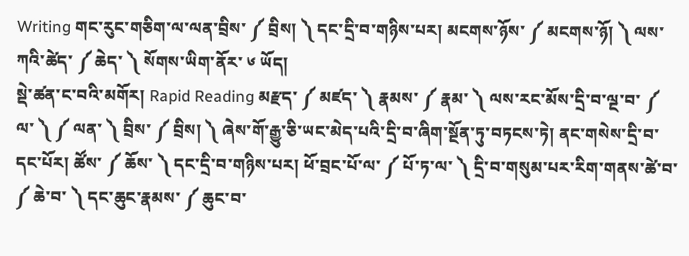Writing གང་རུང་གཅིག་ལ་ལན་བྲིས་ ༼ བྲིས། ༽ དང་དྲི་བ་གཉིས་པར། མངགས་ཉོས་ ༼ མངགས་ཉོ། ༽ ལས་ཀའི་ཚེད་ ༼ ཆེད་ ༽ སོགས་ཡིག་ནོར་ ༦ ཡོད།
སྡེ་ཚན་ང་བའི་མགོར། Rapid Reading མརྫད་ ༼ མཛད་ ༽ རྣམས་ ༼ རྣམ་ ༽ ལས་རང་མོས་དྲི་བ་ལྔ་བ་ ༼ ལ་ ༽ ༼ ལན་ ༽ བྲིས་ ༼ བྲིས། ༽ ཞེས་གོ་རྒྱུ་ཅི་ཡང་མེད་པའི་དྲི་བ་ཞིག་སྔོན་ཏུ་བཏངས་ཏེ། ནང་གསེས་དྲི་བ་དང་པོར། ཚོས་ ༼ ཆོས་ ༽ དང་དྲི་བ་གཉིས་པར། ཕོ་བྲང་པོ་ལ་ ༼ པོ་ཏ་ལ་ ༽ དྲི་བ་གསུམ་པར་རིག་གནས་ཚེ་བ་ ༼ ཆེ་བ་ ༽ དང་ཆུང་རྣམས་ ༼ ཆུང་བ་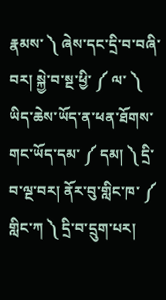རྣམས་ ༽ ཞེས་དང་དྲི་བ་བཞི་བར། སྐྱེ་བ་སྔ་ཕྱི་ ༼ ལ་ ༽ ཡིད་ཆེས་ཡོད་ན་ཕན་ཐོགས་གང་ཡོད་དམ་ ༼ དམ། ༽ དྲི་བ་ལྔ་བར། ནོར་བུ་གླིང་ཁ་ ༼ གླིང་ཀ ༽ དྲི་བ་དྲུག་པར།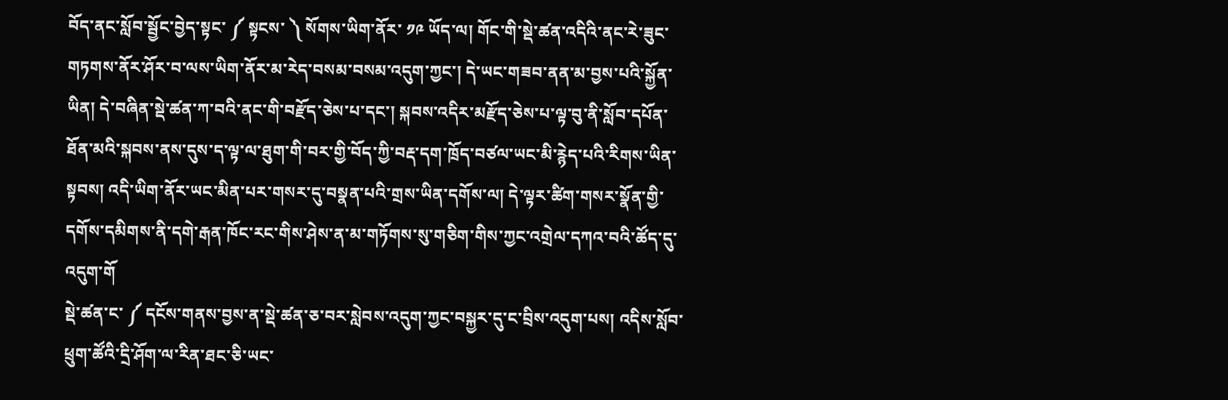བོད་ནང་སློབ་སྦྱོང་བྱེད་སྟང་ ༼ སྟངས་ ༽ སོགས་ཡིག་ནོར་ ༡༩ ཡོད་ལ། གོང་གི་སྡེ་ཚན་འདིའི་ནང་རེ་ཟུང་གཏགས་ནོར་ཤོར་བ་ལས་ཡིག་ནོར་མ་རེད་བསམ་བསམ་འདུག་ཀྱང་། དེ་ཡང་གཟབ་ནན་མ་བྱས་པའི་སྐྱོན་ཡིན། དེ་བཞིན་སྡེ་ཚན་ཀ་བའི་ནང་གི་བརྫོད་ཅེས་པ་དང་། སྐབས་འདིར་མརྫོད་ཅེས་པ་ལྟ་བུ་ནི་སློབ་དཔོན་ཐོན་མའི་སྐབས་ནས་དུས་ད་ལྟ་ལ་ཐུག་གི་བར་གྱི་བོད་ཀྱི་བརྡ་དག་ཁྲོད་བཙལ་ཡང་མི་རྙེད་པའི་རིགས་ཡིན་སྟབས། འདི་ཡིག་ནོར་ཡང་མིན་པར་གསར་དུ་བསྣན་པའི་གྲས་ཡིན་དགོས་ལ། དེ་ལྟར་ཚིག་གསར་སྣོན་གྱི་དགོས་དམིགས་ནི་དགེ་རྒན་ཁོང་རང་གིས་ཤེས་ན་མ་གཏོགས་སུ་གཅིག་གིས་ཀྱང་འགྲེལ་དཀའ་བའི་ཚོད་དུ་འདུག་གོ
སྡེ་ཚན་ང་ ༼ དངོས་གནས་བྱས་ན་སྡེ་ཚན་ཅ་བར་སླེབས་འདུག་ཀྱང་བསྐྱར་དུ་ང་བྲིས་འདུག་པས། འདིས་སློབ་ཕྲུག་ཚོའི་དྲི་ཤོག་ལ་རིན་ཐང་ཅི་ཡང་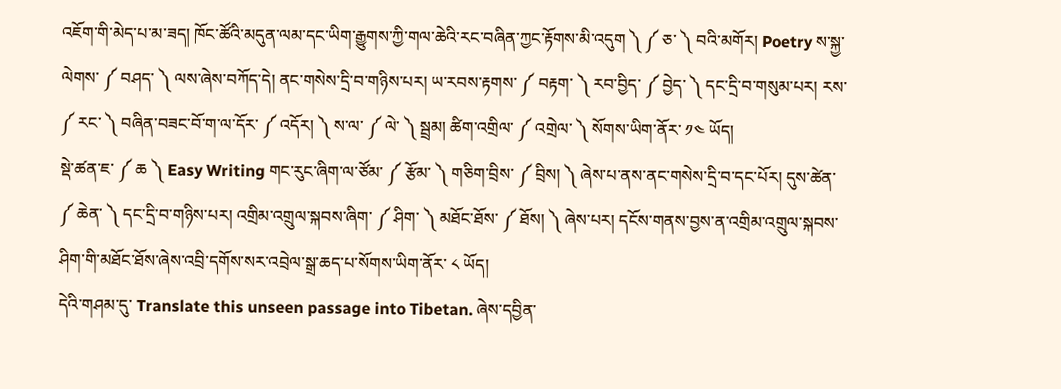འཇོག་གི་མེད་པ་མ་ཟད། ཁོང་ཚོའི་མདུན་ལམ་དང་ཡིག་རྒྱུགས་ཀྱི་གལ་ཆེའི་རང་བཞིན་ཀྱང་རྟོགས་མི་འདུག ༽ ༼ ཅ་ ༽ བའི་མགོར། Poetry ས་སྐྱ་ལེགས་ ༼ བཤད་ ༽ ལས་ཞེས་བཀོད་དེ། ནང་གསེས་དྲི་བ་གཉིས་པར། ཡ་རབས་རྟགས་ ༼ བརྟག་ ༽ རབ་བྱིད་ ༼ བྱེད་ ༽ དང་དྲི་བ་གསུམ་པར། རས་ ༼ རང་ ༽ བཞིན་བཟང་བོ་ག་ལ་དོར་ ༼ འདོར། ༽ ས་ལ་ ༼ ལེ་ ༽ སྦྲམ། ཚིག་འགྲིལ་ ༼ འགྲེལ་ ༽ སོགས་ཡིག་ནོར་ ༡༤ ཡོད།
སྡེ་ཚན་ཇ་ ༼ ཆ ༽ Easy Writing གང་རུང་ཞིག་ལ་ཙོམ་ ༼ རྩོམ་ ༽ གཅིག་བྲིས་ ༼ བྲིས། ༽ ཞེས་པ་ནས་ནང་གསེས་དྲི་བ་དང་པོར། དུས་ཚེན་ ༼ ཆེན་ ༽ དང་དྲི་བ་གཉིས་པར། འགྲིམ་འགྲུལ་སྐབས་ཞིག་ ༼ ཤིག་ ༽ མཐོང་ཐོས་ ༼ ཐོས། ༽ ཞེས་པར། དངོས་གནས་བྱས་ན་འགྲིམ་འགྲུལ་སྐབས་ཤིག་གི་མཐོང་ཐོས་ཞེས་འབྲི་དགོས་སར་འབྲེལ་སྒྲ་ཆད་པ་སོགས་ཡིག་ནོར་ ༨ ཡོད།
དེའི་གཤམ་དུ་ Translate this unseen passage into Tibetan. ཞེས་དབྱིན་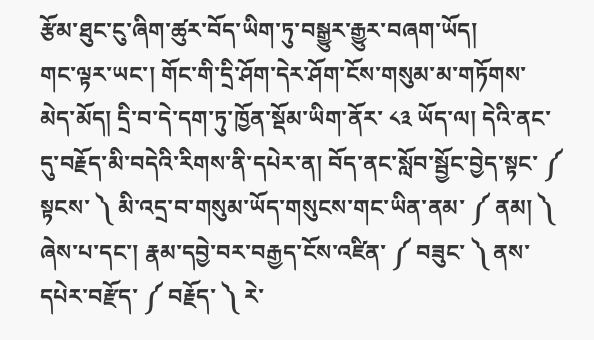རྩོམ་ཐུང་ངུ་ཞིག་ཚུར་བོད་ཡིག་ཏུ་བསྒྱུར་རྒྱུར་བཞག་ཡོད།
གང་ལྟར་ཡང་། གོང་གི་དྲི་ཤོག་དེར་ཤོག་ངོས་གསུམ་མ་གཏོགས་མེད་མོད། དྲི་བ་དེ་དག་ཏུ་ཁྱོན་སྡོམ་ཡིག་ནོར་ ༨༣ ཡོད་ལ། དེའི་ནང་དུ་བརྗོད་མི་བདེའི་རིགས་ནི་དཔེར་ན། བོད་ནང་སློབ་སྦྱོང་བྱེད་སྟང་ ༼ སྟངས་ ༽ མི་འདྲ་བ་གསུམ་ཡོད་གསུངས་གང་ཡིན་ནམ་ ༼ ནམ། ༽ ཞེས་པ་དང་། རྣམ་དབྱེ་བར་བརྒྱད་ངོས་འཛིན་ ༼ བཟུང་ ༽ ནས་དཔེར་བརྫོད་ ༼ བརྗོད་ ༽ རེ་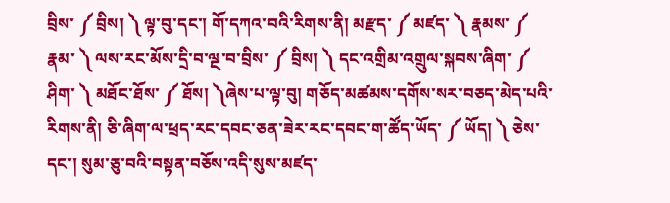བྲིས་ ༼ བྲིས། ༽ ལྟ་བུ་དང་། གོ་དཀའ་བའི་རིགས་ནི། མརྫད་ ༼ མཛད་ ༽ རྣམས་ ༼ རྣམ་ ༽ ལས་རང་མོས་དྲི་བ་ལྔ་བ་བྲིས་ ༼ བྲིས། ༽ དང་འགྲིམ་འགྲུལ་སྐབས་ཞིག་ ༼ ཤིག་ ༽ མཐོང་ཐོས་ ༼ ཐོས། ༽ཞེས་པ་ལྟ་བུ། གཅོད་མཚམས་དགོས་སར་བཅད་མེད་པའི་རིགས་ནི། ཅི་ཞིག་ལ་ཕྲད་རང་དབང་ཅན་ཟེར་རང་དབང་ག་ཚོད་ཡོད་ ༼ ཡོད། ༽ ཅེས་དང་། སུམ་ཅུ་བའི་བསྟན་བཅོས་འདི་སུས་མཛད་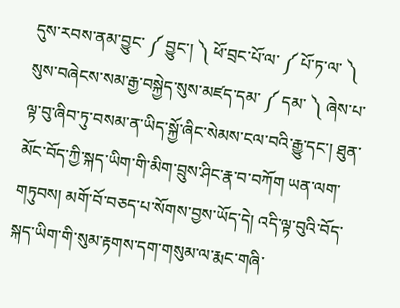དུས་རབས་ནམ་བྱུང་ ༼ བྱུང་། ༽ ཕོ་བྲང་པོ་ལ་ ༼ པོ་ཏ་ལ་ ༽ སུས་བཞེངས་སམ་རྒྱ་བསྐྱེད་སུས་མཛད་དམ་ ༼ དམ་ ༽ ཞེས་པ་ལྟ་བུ་ཞིབ་ཏུ་བསམ་ན་ཡིད་སྐྱོ་ཞིང་སེམས་ངལ་བའི་རྒྱུ་དང་། ཐུན་མོང་བོད་ཀྱི་སྐད་ཡིག་གི་མིག་བྲུས་ཤིང་རྣ་བ་བཀོག ཡན་ལག་གཏུབས། མགོ་བོ་བཅད་པ་སོགས་བྱས་ཡོད་དེ། འདི་ལྟ་བུའི་བོད་སྐད་ཡིག་གི་སུམ་རྟགས་དག་གསུམ་ལ་རྨང་གཞི་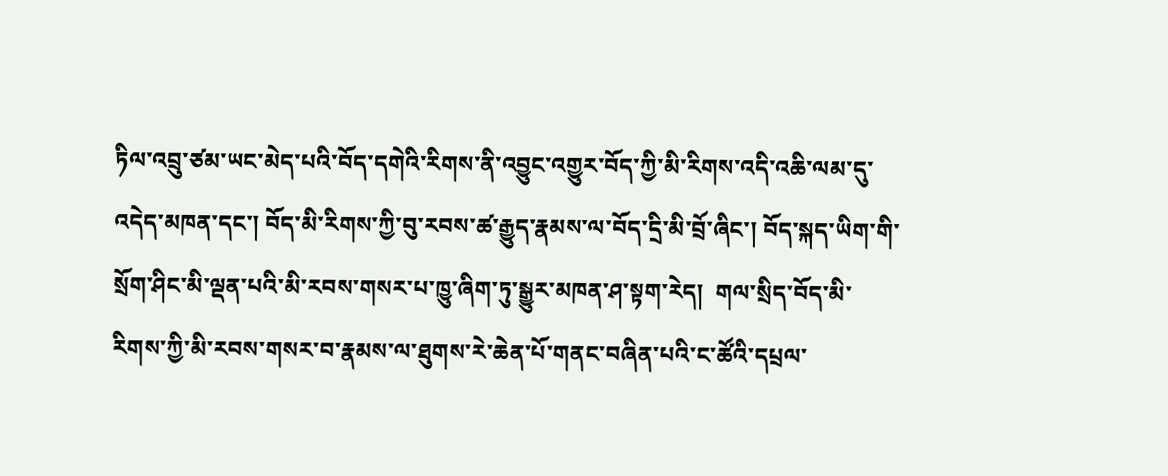ཏིལ་འབྲུ་ཙམ་ཡང་མེད་པའི་བོད་དགེའི་རིགས་ནི་འབྱུང་འགྱུར་བོད་ཀྱི་མི་རིགས་འདི་འཆི་ལམ་དུ་འདེད་མཁན་དང་། བོད་མི་རིགས་ཀྱི་བུ་རབས་ཚ་རྒྱུད་རྣམས་ལ་བོད་དྲི་མི་བྲོ་ཞིང་། བོད་སྐད་ཡིག་གི་སྲོག་ཤིང་མི་ལྡན་པའི་མི་རབས་གསར་པ་ཁྱུ་ཞིག་ཏུ་སྒྱུར་མཁན་ཤ་སྟག་རེད།  གལ་སྲིད་བོད་མི་རིགས་ཀྱི་མི་རབས་གསར་བ་རྣམས་ལ་ཐུགས་རེ་ཆེན་པོ་གནང་བཞིན་པའི་ང་ཚོའི་དཔྲལ་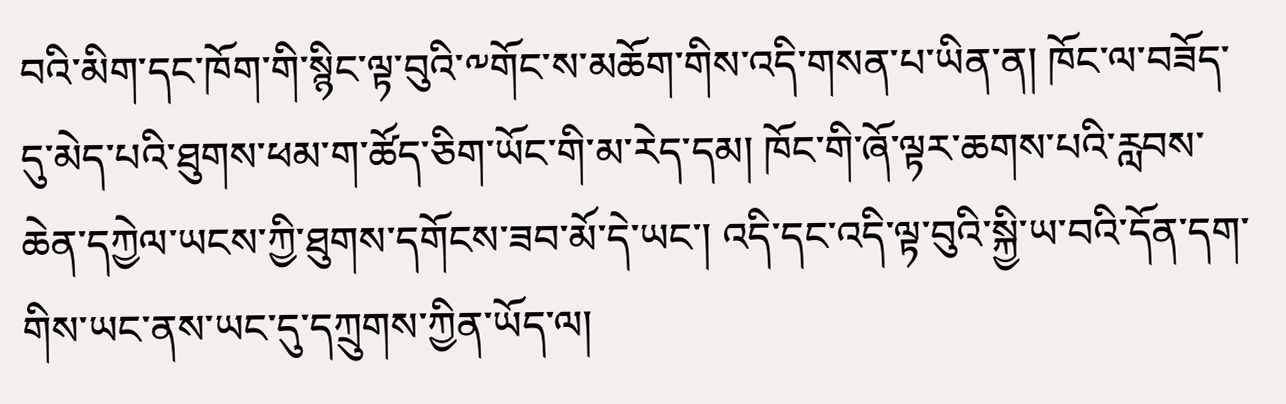བའི་མིག་དང་ཁོག་གི་སྙིང་ལྟ་བུའི་༸གོང་ས་མཆོག་གིས་འདི་གསན་པ་ཡིན་ན། ཁོང་ལ་བཟོད་དུ་མེད་པའི་ཐུགས་ཕམ་ག་ཚོད་ཅིག་ཡོང་གི་མ་རེད་དམ། ཁོང་གི་ཞོ་ལྟར་ཆགས་པའི་རླབས་ཆེན་དཀྱེལ་ཡངས་ཀྱི་ཐུགས་དགོངས་ཟབ་མོ་དེ་ཡང་། འདི་དང་འདི་ལྟ་བུའི་སྐྱི་ཡ་བའི་དོན་དག་གིས་ཡང་ནས་ཡང་དུ་དཀྲུགས་ཀྱིན་ཡོད་ལ།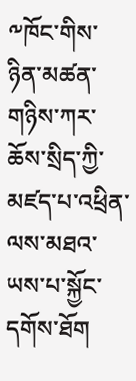༸ཁོང་གིས་ཉིན་མཚན་གཉིས་ཀར་ཆོས་སྲིད་ཀྱི་མཛད་པ་འཕྲིན་ལས་མཐའ་ཡས་པ་སྐྱོང་དགོས་ཐོག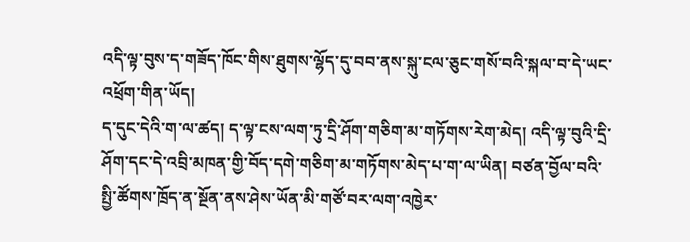འདི་ལྟ་བུས་ད་གཟོད་ཁོང་གིས་ཐུགས་ལྷོད་དུ་བབ་ནས་སྐུ་ངལ་ཅུང་གསོ་བའི་སྐལ་བ་དེ་ཡང་འཕྲོག་གིན་ཡོད།
ད་དུང་དེའི་ག་ལ་ཚད། ད་ལྟ་ངས་ལག་ཏུ་དྲི་ཤོག་གཅིག་མ་གཏོགས་རེག་མེད། འདི་ལྟ་བུའི་དྲི་ཤོག་དང་དེ་འབྲི་མཁན་གྱི་བོད་དགེ་གཅིག་མ་གཏོགས་མེད་པ་ག་ལ་ཡིན། བཙན་བྱོལ་བའི་སྤྱི་ཚོགས་ཁྲོད་ན་སྔོན་ནས་ཤེས་ཡོན་མི་གཙོ་བར་ལག་འཁྱེར་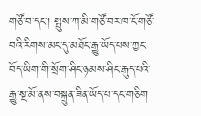གཙོ་བ་དང་། སྤུས་ཀ་མི་གཙོ་བར་ཁ་ངོ་གཙོ་བའི་རིགས་མང་དུ་མཐོང་རྒྱུ་ཡོད་པས་ཀྱང་བོད་ཡིག་གི་སྲོག་ཤིང་ཉམས་ཤིང་རྒུད་པའི་རྒྱུ་སྔ་མོ་ནས་བསྐྲུན་ཟིན་ཡོད་པ་དང་གཅིག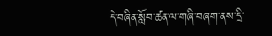དེ་བཞིན་སློབ་ཚན་ལ་གཞི་བཞག་ནས་དྲི་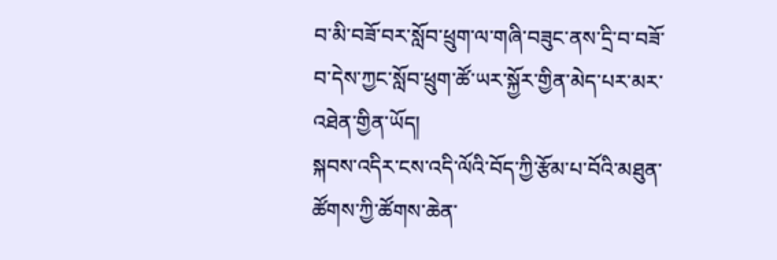བ་མི་བཟོ་བར་སློབ་ཕྲུག་ལ་གཞི་བཟུང་ནས་དྲི་བ་བཟོ་བ་དེས་ཀྱང་སློབ་ཕྲུག་ཚོ་ཡར་སྐྱོར་གྱིན་མེད་པར་མར་འཐེན་གྱིན་ཡོད།
སྐབས་འདིར་ངས་འདི་ལོའི་བོད་ཀྱི་རྩོམ་པ་བོའི་མཐུན་ཚོགས་ཀྱི་ཚོགས་ཆེན་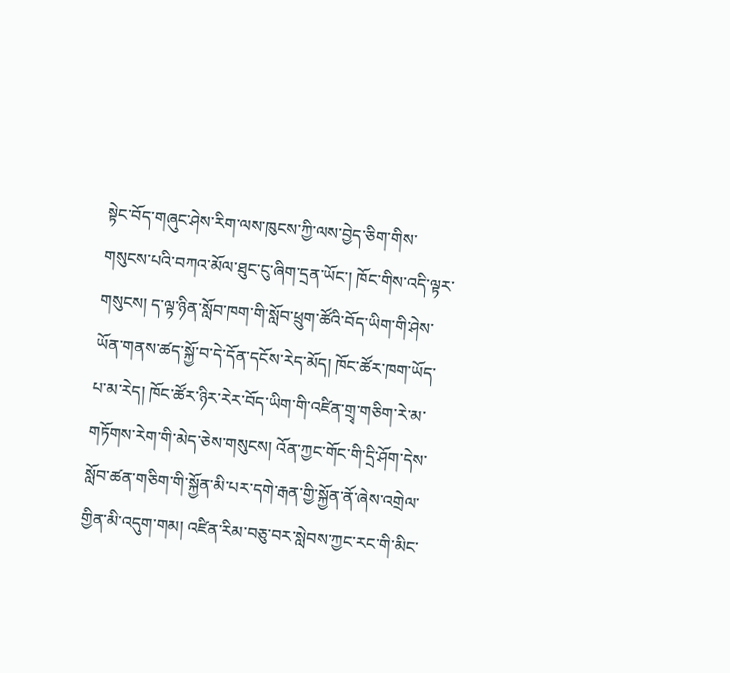སྟེང་བོད་གཞུང་ཤེས་རིག་ལས་ཁུངས་ཀྱི་ལས་བྱེད་ཅིག་གིས་གསུངས་པའི་བཀའ་མོལ་ཐུང་ངུ་ཞིག་དྲན་ཡོང་། ཁོང་གིས་འདི་ལྟར་གསུངས། ད་ལྟ་ཉིན་སློབ་ཁག་གི་སློབ་ཕྲུག་ཚོའི་བོད་ཡིག་གི་ཤེས་ཡོན་གནས་ཚད་སྐྱོ་བ་དེ་དོན་དངོས་རེད་མོད། ཁོང་ཚོར་ཁག་ཡོད་པ་མ་རེད། ཁོང་ཚོར་ཉིར་རེར་བོད་ཡིག་གི་འཛིན་གྲྭ་གཅིག་རེ་མ་གཏོགས་རེག་གི་མེད་ཅེས་གསུངས། འོན་ཀྱང་གོང་གི་དྲི་ཤོག་དེས་སློབ་ཚན་གཅིག་གི་སྐྱོན་མི་པར་དགེ་རྒན་གྱི་སྐྱོན་ནོ་ཞེས་འགྲེལ་གྱིན་མི་འདུག་གམ། འཛིན་རིམ་བཅུ་བར་སླེབས་ཀྱང་རང་གི་མིང་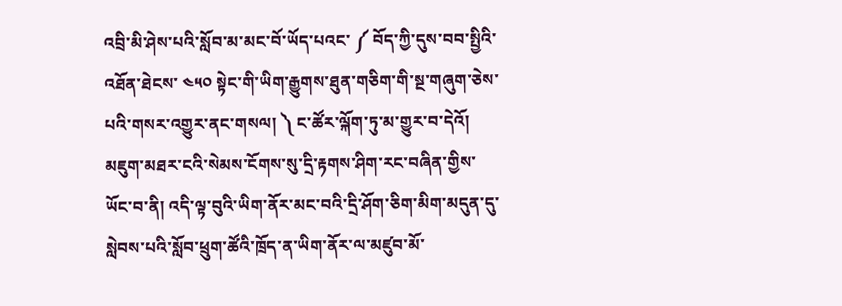འབྲི་མི་ཤེས་པའི་སློབ་མ་མང་བོ་ཡོད་པའང་ ༼ བོད་ཀྱི་དུས་བབ་སྤྱིའི་འཐོན་ཐེངས་ ༤༥༠ སྟེང་གི་ཡིག་རྒྱུགས་ཐུན་གཅིག་གི་སྔ་གཞུག་ཅེས་པའི་གསར་འགྱུར་ནང་གསལ། ༽ ང་ཚོར་ལྐོག་ཏུ་མ་གྱུར་བ་དེའོ།
མཇུག་མཐར་ངའི་སེམས་ངོགས་སུ་དྲི་རྟགས་ཤིག་རང་བཞིན་གྱིས་ཡོང་བ་ནི། འདི་ལྟ་བུའི་ཡིག་ནོར་མང་བའི་དྲི་ཤོག་ཅིག་མིག་མདུན་དུ་སླེབས་པའི་སློབ་ཕྲུག་ཚོའི་ཁྲོད་ན་ཡིག་ནོར་ལ་མཛུབ་མོ་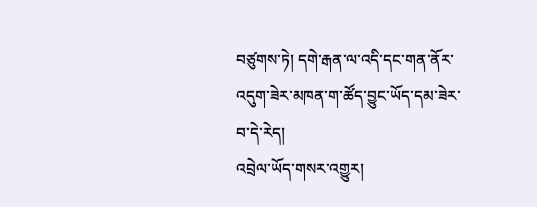བཙུགས་ཏེ། དགེ་རྒན་ལ་འདི་དང་གན་ནོར་འདུག་ཟེར་མཁན་ག་ཚོད་བྱུང་ཡོད་དམ་ཟེར་བ་དེ་རེད།
འབྲེལ་ཡོད་གསར་འགྱུར།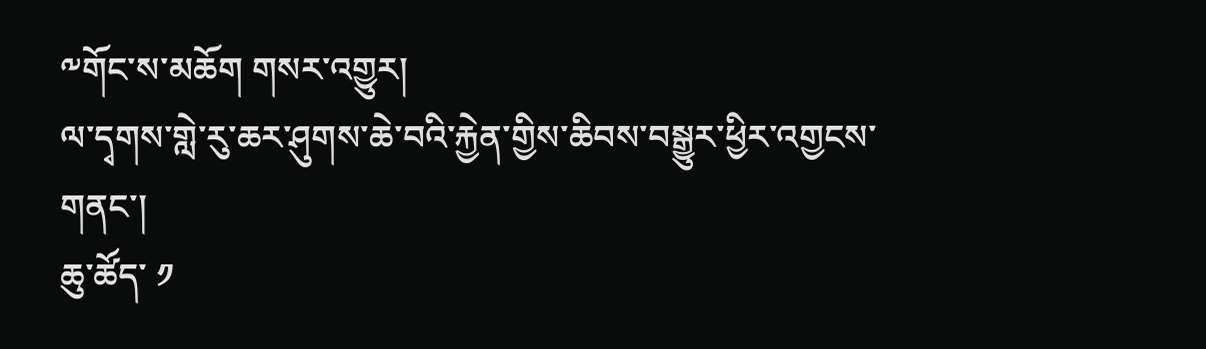༸གོང་ས་མཆོག གསར་འགྱུར།
ལ་དྭགས་གླེ་རུ་ཆར་ཤུགས་ཆེ་བའི་རྐྱེན་གྱིས་ཆིབས་བསྒྱུར་ཕྱིར་འགྱངས་གནང་།
ཆུ་ཚོད་ ༡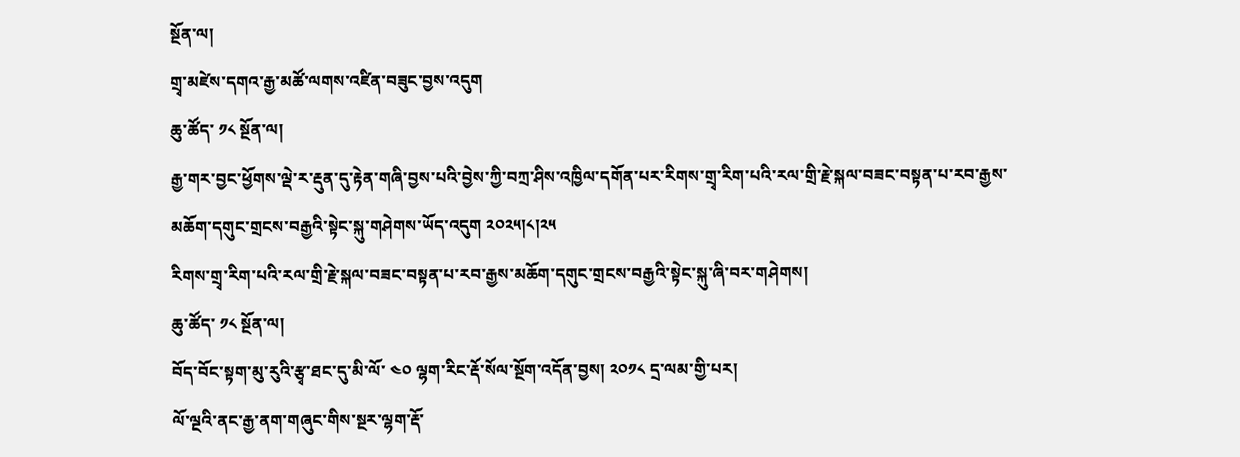སྔོན་ལ།
གྲྭ་མཛེས་དགའ་རྒྱ་མཚོ་ལགས་འཛིན་བཟུང་བྱས་འདུག
ཆུ་ཚོད་ ༡༨ སྔོན་ལ།
རྒྱ་གར་བྱང་ཕྱོགས་ལྡེ་ར་རྡུན་དུ་རྟེན་གཞི་བྱས་པའི་བྱེས་ཀྱི་བཀྲ་ཤིས་འཁྱིལ་དགོན་པར་རིགས་གྲྭ་རིག་པའི་རལ་གྲི་རྗེ་སྐལ་བཟང་བསྟན་པ་རབ་རྒྱས་མཆོག་དགུང་གྲངས་བརྒྱའི་སྟེང་སྐུ་གཤེགས་ཡོད་འདུག ༢༠༢༥།༨།༢༥
རིགས་གྲྭ་རིག་པའི་རལ་གྲི་རྗེ་སྐལ་བཟང་བསྟན་པ་རབ་རྒྱས་མཆོག་དགུང་གྲངས་བརྒྱའི་སྟེང་སྐུ་ཞི་བར་གཤེགས།
ཆུ་ཚོད་ ༡༨ སྔོན་ལ།
བོད་བོང་སྟག་མུ་རུའི་རྩྭ་ཐང་དུ་མི་ལོ་ ༤༠ ལྷག་རིང་རྡོ་སོལ་སྔོག་འདོན་བྱས། ༢༠༡༨ དྲ་ལམ་གྱི་པར།
ལོ་ལྔའི་ནང་རྒྱ་ནག་གཞུང་གིས་སྔར་ལྷག་རྡོ་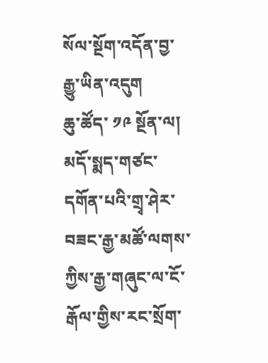སོལ་སྔོག་འདོན་བྱ་རྒྱུ་ཡིན་འདུག
ཆུ་ཚོད་ ༡༩ སྔོན་ལ།
མདོ་སྨད་གཙང་དགོན་པའི་གྲྭ་ཤེར་བཟང་རྒྱ་མཚོ་ལགས་ཀྱིས་རྒྱ་གཞུང་ལ་ངོ་རྒོལ་གྱིས་རང་སྲོག་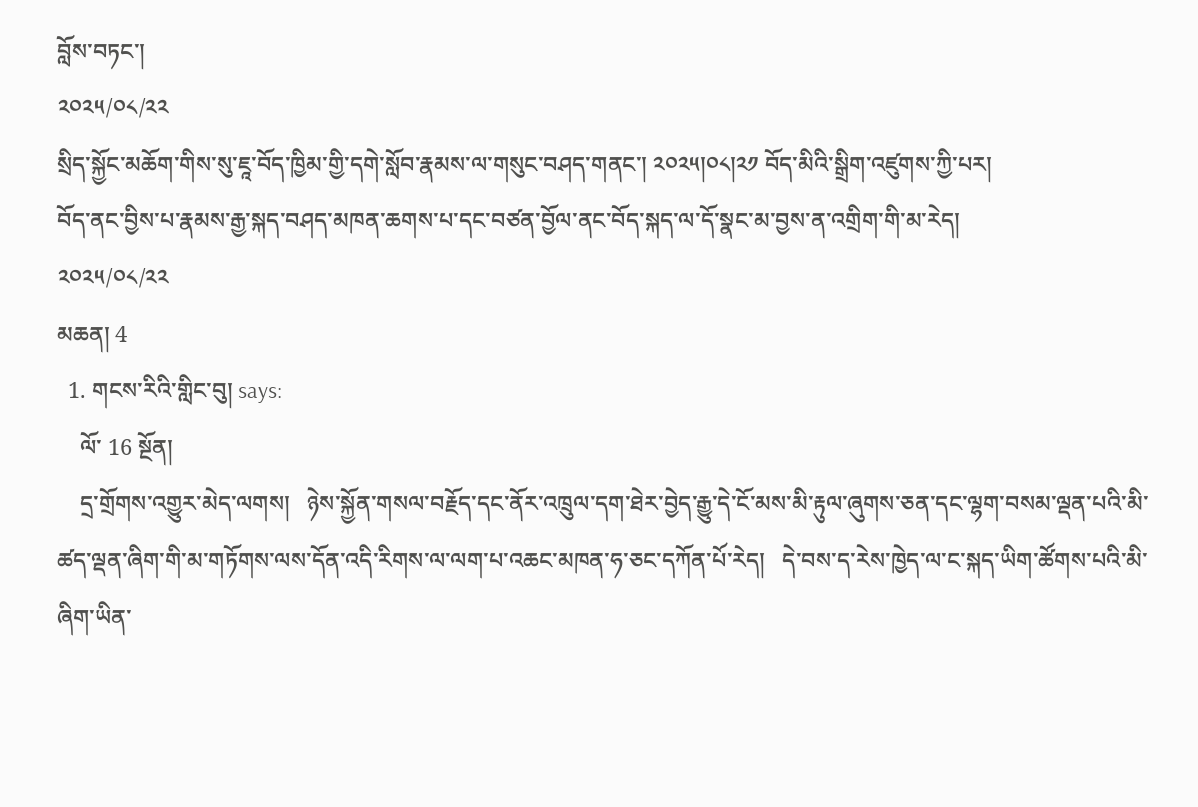བློས་བཏང་།
༢༠༢༥/༠༨/༢༢
སྲིད་སྐྱོང་མཆོག་གིས་སུ་ཇཱ་བོད་ཁྱིམ་གྱི་དགེ་སློབ་རྣམས་ལ་གསུང་བཤད་གནང་། ༢༠༢༥།༠༨།༢༡ བོད་མིའི་སྒྲིག་འཛུགས་ཀྱི་པར།
བོད་ནང་བྱིས་པ་རྣམས་རྒྱ་སྐད་བཤད་མཁན་ཆགས་པ་དང་བཙན་བྱོལ་ནང་བོད་སྐད་ལ་དོ་སྣང་མ་བྱས་ན་འགྲིག་གི་མ་རེད།
༢༠༢༥/༠༨/༢༢
མཆན། 4
  1. གངས་རིའི་གླིང་བུ། says:
    ལོ་ 16 སྔོན།
    དྲ་གྲོགས་འགྱུར་མེད་ལགས།   ཉེས་སྐྱོན་གསལ་བརྗོད་དང་ནོར་འཁྲུལ་དག་ཐེར་བྱེད་རྒྱུ་དེ་ངོ་མས་མི་རྟུལ་ཞུགས་ཅན་དང་ལྷག་བསམ་ལྡན་པའི་མི་ཚད་ལྡན་ཞིག་གི་མ་གཏོགས་ལས་དོན་འདི་རིགས་ལ་ལག་པ་འཆང་མཁན་ཧ་ཅང་དཀོན་པོ་རེད།   དེ་བས་ད་རེས་ཁྱེད་ལ་ང་སྐད་ཡིག་ཚོགས་པའི་མི་ཞིག་ཡིན་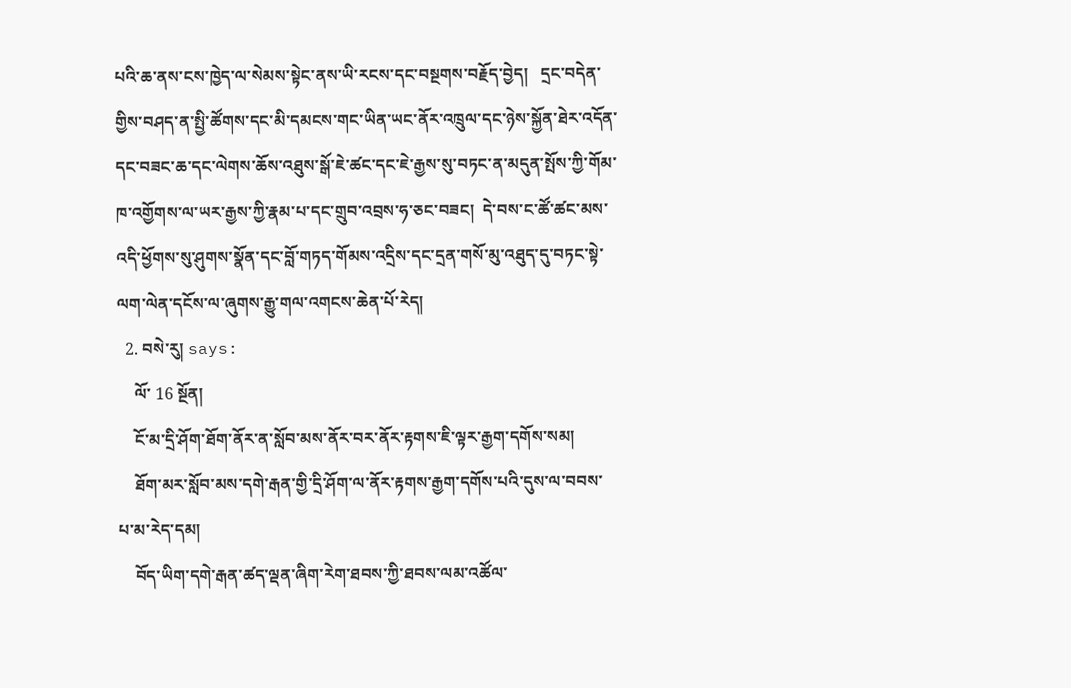པའི་ཆ་ནས་ངས་ཁྱེད་ལ་སེམས་སྟེང་ནས་ཡི་རངས་དང་བསྔགས་བརྗོད་བྱེད།   དྲང་བདེན་གྱིས་བཤད་ན་སྤྱི་ཚོགས་དང་མི་དམངས་གང་ཡིན་ཡང་ནོར་འཁྲུལ་དང་ཉེས་སྐྱོན་ཐེར་འདོན་དང་བཟང་ཆ་དང་ལེགས་ཆོས་འཐུས་སྒོ་ཇེ་ཚང་དང་ཇེ་རྒྱས་སུ་བཏང་ན་མདུན་སྤོས་ཀྱི་གོམ་ཁ་འགྱོགས་ལ་ཡར་རྒྱས་ཀྱི་རྣམ་པ་དང་གྲུབ་འབྲས་ཧ་ཅང་བཟང།  དེ་བས་ང་ཚོ་ཚང་མས་འདི་ཕྱོགས་སུ་ཤུགས་སྣོན་དང་བློ་གཏད་གོམས་འདྲིས་དང་དྲན་གསོ་མུ་འཐུད་དུ་བཏང་སྟེ་ལག་ལེན་དངོས་ལ་ཞུགས་རྒྱུ་གལ་འགངས་ཆེན་པོ་རེད།
  2. བསེ་རུ། says:
    ལོ་ 16 སྔོན།
    ངོ་མ་དྲི་ཤོག་ཐོག་ནོར་ན་སློབ་མས་ནོར་བར་ནོར་རྟགས་ཇི་ལྟར་རྒྱག་དགོས་སམ།
    ཐོག་མར་སློབ་མས་དགེ་རྒན་གྱི་དྲི་ཤོག་ལ་ནོར་རྟགས་རྒྱག་དགོས་པའི་དུས་ལ་བབས་པ་མ་རེད་དམ།
    བོད་ཡིག་དགེ་རྒན་ཚད་ལྡན་ཞིག་རེག་ཐབས་ཀྱི་ཐབས་ལམ་འཚོལ་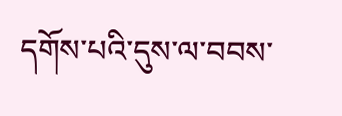དགོས་པའི་དུས་ལ་བབས་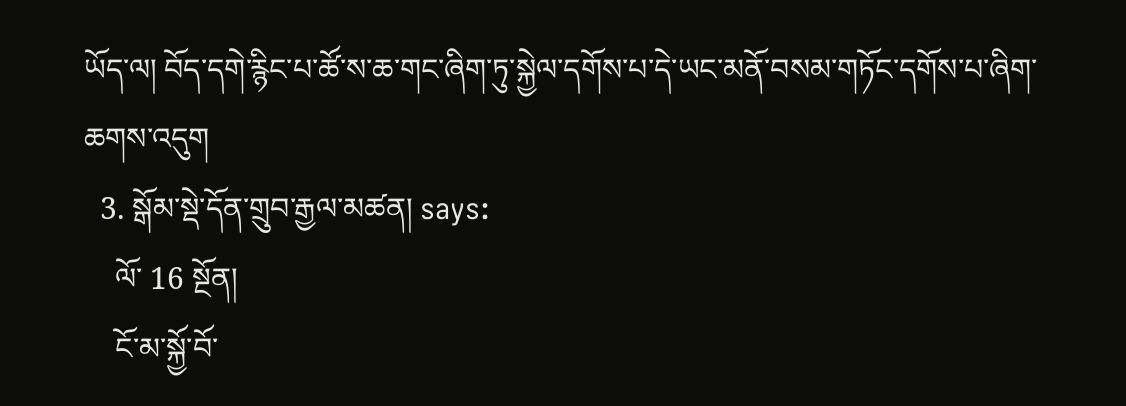ཡོད་ལ། བོད་དགེ་རྙིང་པ་ཚོ་ས་ཆ་གང་ཞིག་ཏུ་སྐྱེལ་དགོས་པ་དེ་ཡང་མནོ་བསམ་གཏོང་དགོས་པ་ཞིག་ཆགས་འདུག
  3. སྒོམ་སྡེ་དོན་གྲུབ་རྒྱལ་མཚན། says:
    ལོ་ 16 སྔོན།
    ངོ་མ་སྐྱོ་བོ་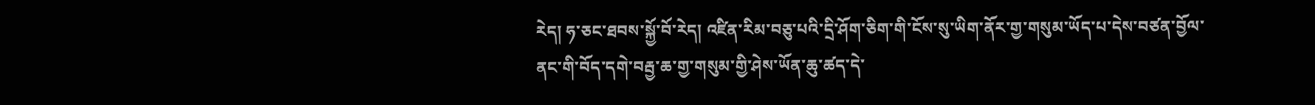རེད། ཧ་ཅང་ཐབས་སྐྱོ་བོ་རེད། འཛིན་རིམ་བཅུ་པའི་དྲི་ཤོག་ཅིག་གི་ངོས་སུ་ཡིག་ནོར་གྱ་གསུམ་ཡོད་པ་དེས་བཙན་བྱོལ་ནང་གི་བོད་དགེ་བརྦྱ་ཆ་གྱ་གསུམ་གྱི་ཤེས་ཡོན་ཆུ་ཚད་དེ་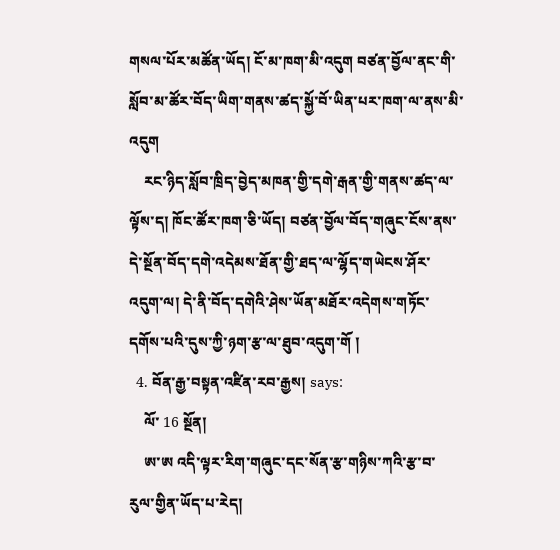གསལ་པོར་མཚོན་ཡོད། ངོ་མ་ཁག་མི་འདུག བཙན་བྱོལ་ནང་གི་སློབ་མ་ཚོར་བོད་ཡིག་གནས་ཚད་སྐྱོ་བོ་ཡིན་པར་ཁག་ལ་ནས་མི་འདུག
    རང་ཉིད་སློབ་ཁྲིད་བྱེད་མཁན་གྱི་དགེ་རྒན་གྱི་གནས་ཚད་ལ་ལྟོས་ད། ཁོང་ཚོར་ཁག་ཅི་ཡོད། བཙན་བྱོལ་བོད་གཞུང་ངོས་ནས་དེ་སྔོན་བོད་དགེ་འདེམས་ཐོན་གྱི་ཐད་ལ་ལྷོད་གཡེངས་ཤོར་འདུག་ལ། དེ་ནི་བོད་དགེའི་ཤེས་ཡོན་མཐོར་འདེགས་གཏོང་དགོས་པའི་དུས་ཀྱི་ཉག་རྩ་ལ་ཐུབ་འདུག་གོ །
  4. བོན་རྒྱ་བསྟན་འཛིན་རབ་རྒྱས། says:
    ལོ་ 16 སྔོན།
    ཨ་ཨ འདི་ལྟར་རིག་གཞུང་དང་སོན་རྩ་གཉིས་ཀའི་རྩ་བ་རུལ་གྱིན་ཡོད་པ་རེད།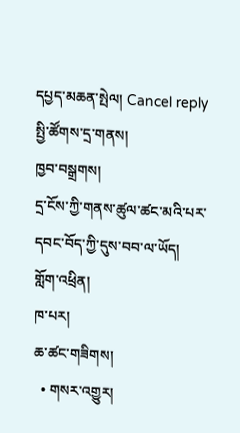དཔྱད་མཆན་སྤེལ། Cancel reply
སྤྱི་ཚོགས་དྲ་གནས།
ཁྱབ་བསྒྲགས།
དྲ་ངོས་ཀྱི་གནས་ཚུལ་ཚང་མའི་པར་དབང་བོད་ཀྱི་དུས་བབ་ལ་ཡོད།
གློག་འཕྲིན།
ཁ་པར།
ཆ་ཚང་གཟིགས།
  • གསར་འགྱུར།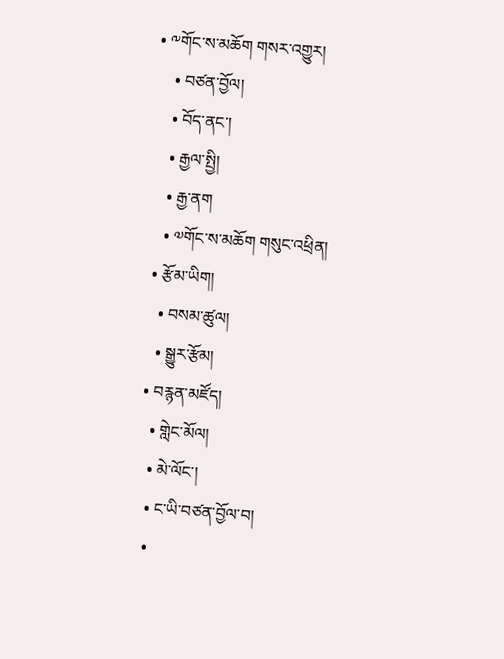• ༸གོང་ས་མཆོག གསར་འགྱུར།
    • བཙན་བྱོལ།
    • བོད་ནང་།
    • རྒྱལ་སྤྱི།
    • རྒྱ་ནག
    • ༧གོང་ས་མཆོག གསུང་འཕྲིན།
  • རྩོམ་ཡིག།
    • བསམ་ཚུལ།
    • སྒྱུར་རྩོམ།
  • བརྙན་མཛོད།
    • གླེང་མོལ།
    • མེ་ལོང་།
    • ང་ཡི་བཙན་བྱོལ་བ།
    •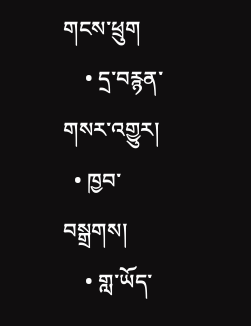གངས་ཕྲུག
    • དྲ་བརྙན་གསར་འགྱུར།
  • ཁྱབ་བསྒྲགས།
    • གླ་ཡོད་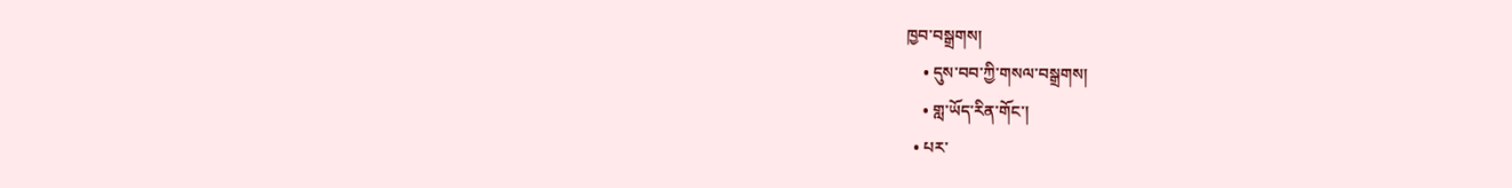ཁྱབ་བསྒྲགས།
    • དུས་བབ་ཀྱི་གསལ་བསྒྲགས།
    • གླ་ཡོད་རིན་གོང་།
  • པར་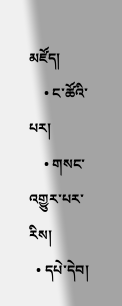མཛོད།
    • ང་ཚོའི་པར།
    • གསང་འགྱུར་པར་རིས།
  • དཔེ་དེབ།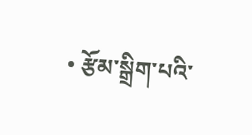• རྩོམ་སྒྲིག་པའི་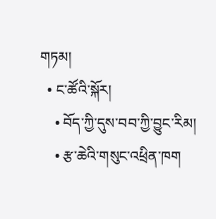གཏམ།
  • ང་ཚོའི་སྐོར།
    • བོད་ཀྱི་དུས་བབ་ཀྱི་བྱུང་རིམ།
    • རྩ་ཆེའི་གསུང་འཕྲིན་ཁག